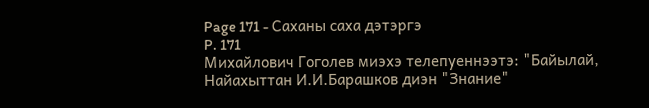Page 171 - Саханы саха дэтэргэ
P. 171
Михайлович Гоголев миэхэ телепуеннээтэ: "Байылай,
Найахыттан И.И.Барашков диэн "Знание"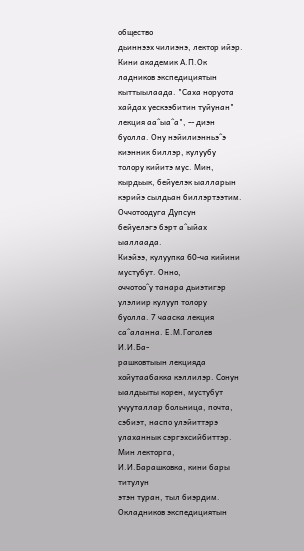общество
дьиннээх чилиэнэ, лектор ийэр. Кини академик А.П.Ок
ладников экспедициятын кыттыылаада. "Саха норуота
хайдах уескээбитин туйунан" лекция аа^ыа^а", -- диэн
буолла. Ону нэйилиэнньэ^э киэнник биллэр, кулуубу
толору кийитэ мус. Мин, кырдьык, бейуелэк ыалларын
кэрийэ сылдьан биллэртээтим. Оччотоодуга Дупсун
бейуелэгэ бэрт а^ыйах ыаллаада.
Киэйээ, кулуупка 60-ча кийини мустубут. Онно,
оччотоо^у танара дьиэтигэр улэлиир кулууп толору
буолла. 7 чааска лекция са^аланна. Е.М.Гоголев И.И.Ба-
рашковтыын лекцияда хойутаабакка кэллилэр. Сонун
ыалдьыты корен, мустубут учууталлар больница, почта,
сэбиэт, наспо улэйиттэрэ улаханнык сэргэхсийбиттэр.
Мин лекторга, И.И.Барашковка, кини бары титулун
этэн туран, тыл биэрдим. Окладников экспедициятын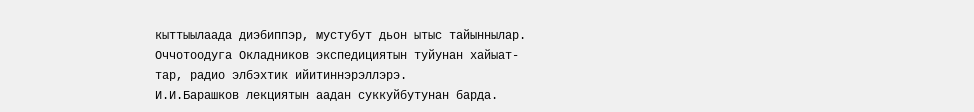кыттыылаада диэбиппэр, мустубут дьон ытыс тайыннылар.
Оччотоодуга Окладников экспедициятын туйунан хайыат-
тар, радио элбэхтик ийитиннэрэллэрэ.
И.И.Барашков лекциятын аадан суккуйбутунан барда.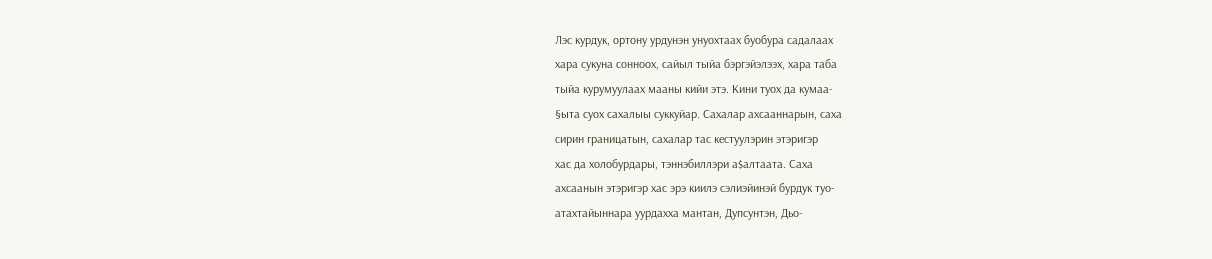Лэс курдук, ортону урдунэн унуохтаах буобура садалаах
хара сукуна сонноох, сайыл тыйа бэргэйэлээх, хара таба
тыйа курумуулаах мааны кийи этэ. Кини туох да кумаа-
§ыта суох сахалыы суккуйар. Сахалар ахсааннарын, саха
сирин границатын, сахалар тас кестуулэрин этэригэр
хас да холобурдары, тэннэбиллэри а$алтаата. Саха
ахсаанын этэригэр хас эрэ киилэ сэлиэйинэй бурдук туо-
атахтайыннара уурдахха мантан, Дупсунтэн, Дьо-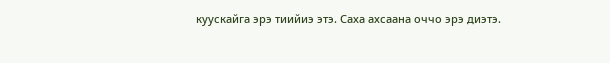куускайга эрэ тиийиэ этэ. Саха ахсаана оччо эрэ диэтэ.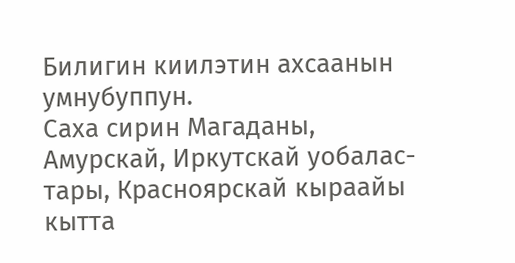Билигин киилэтин ахсаанын умнубуппун.
Саха сирин Магаданы, Амурскай, Иркутскай уобалас-
тары, Красноярскай кыраайы кытта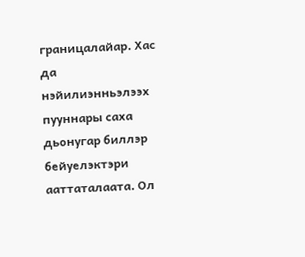границалайар. Хас
да нэйилиэнньэлээх пууннары саха дьонугар биллэр
бейуелэктэри ааттаталаата. Ол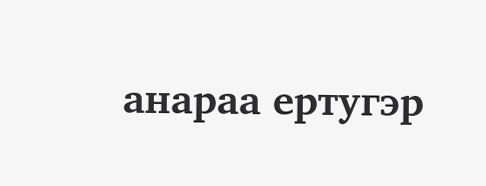анараа ертугэр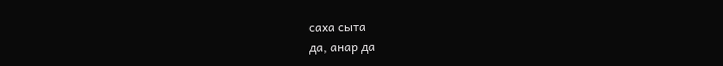саха сыта
да, анар да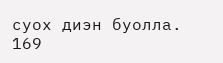суох диэн буолла.
169